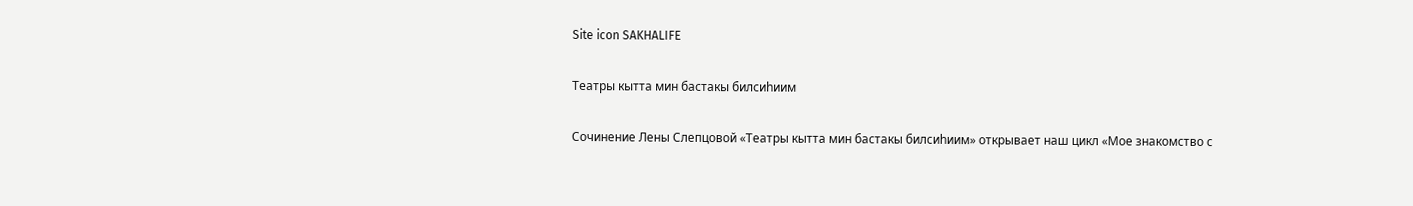Site icon SAKHALIFE

Театры кытта мин бастакы билсиһиим

Сочинение Лены Слепцовой «Театры кытта мин бастакы билсиһиим» открывает наш цикл «Мое знакомство с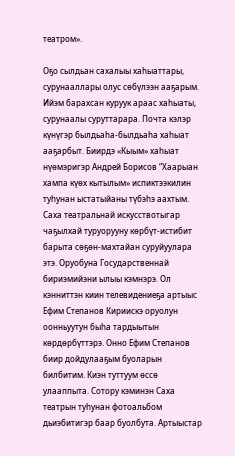театром».

Оҕо сылдьан сахалыы хаһыаттары, сурунааллары олус сөбүлээн ааҕарым. Ийэм барахсан куруук араас хаһыаты, сурунаалы суруттарара. Почта кэлэр күнүгэр былдьаһа-былдьаһа хаһыат ааҕарбыт. Биирдэ «Кыым» хаһыат нүөмэригэр Андрей Борисов “Хаарыан хампа күөх кытылым» испиктээкилин туһунан ыстатыйаны түбэһэ аахтым. Саха театральнай искусствотыгар чаҕылхай туруорууну көрбүт-истибит барыта сөҕөн-махтайан суруйуулара этэ. Оруобуна Государственнай бириэмийэни ылыы кэмнэрэ. Ол кэнниттэн киин телевидениеҕа артыыс Ефим Степанов Кириискэ оруолун оонньуутун быһа тардыытын көрдөрбүттэрэ. Онно Ефим Степанов биир дойдулааҕым буоларын билбитим. Киэн туттуум өссө улааппыта. Сотору кэминэн Саха театрын туһунан фотоальбом дьиэбитигэр баар буолбута. Артыыстар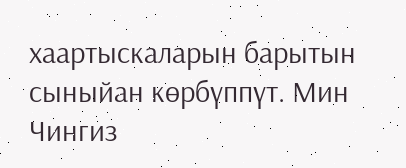хаартыскаларын барытын сыныйан көрбүппүт. Мин Чингиз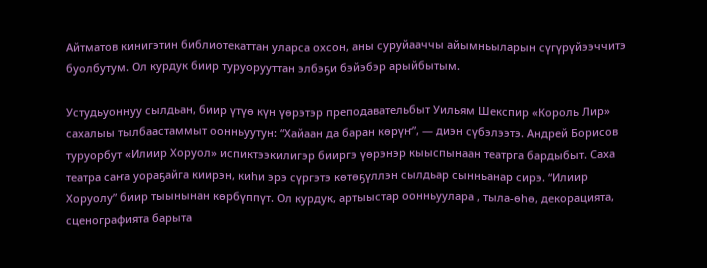Айтматов кинигэтин библиотекаттан уларса охсон, аны суруйааччы айымньыларын сүгүрүйээччитэ буолбутум. Ол курдук биир туруорууттан элбэҕи бэйэбэр арыйбытым.

Устудьуоннуу сылдьан, биир үтүө күн үөрэтэр преподавательбыт Уильям Шекспир «Король Лир» сахалыы тылбаастаммыт оонньуутун: “Хайаан да баран көрүҥ”, — диэн сүбэлээтэ. Андрей Борисов туруорбут «Илиир Хоруол» испиктээкилигэр бииргэ үөрэнэр кыыспынаан театрга бардыбыт. Саха театра саҥа уораҕайга киирэн, киһи эрэ сүргэтэ көтөҕүллэн сылдьар сынньанар сирэ. “Илиир Хоруолу” биир тыынынан көрбүппүт. Ол курдук, артыыстар оонньуулара , тыла-өһө, декорацията, сценографията барыта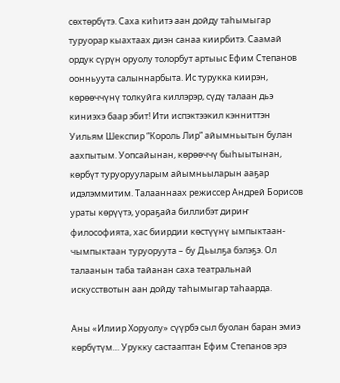сөхтөрбүтэ. Саха киһитэ аан дойду таһымыгар туруорар кыахтаах диэн санаа киирбитэ. Саамай ордук сүрүн оруолу толорбут артыыс Ефим Степанов оонньуута салыннарбыта. Ис турукка киирэн, көрөөччүнү толкуйга киллэрэр, сүдү талаан дьэ киниэхэ баар эбит! Ити испэктээкил кэнниттэн Уильям Шекспир “Король Лир” айымньытын булан аахпытым. Уопсайынан, көрөөччү быһыытынан, көрбүт туруорууларым айымньыларын ааҕар идэлэммитим. Талааннаах режиссер Андрей Борисов ураты көрүүтэ, уораҕайа биллибэт дириҥ философията, хас биирдии көстүүнү ымпыктаан-чымпыктаан туруоруута – бу Дьылҕа бэлэҕэ. Ол талаанын таба тайанан саха театральнай искусствотын аан дойду таһымыгар таһаарда.

Аны «Илиир Хоруолу» сүүрбэ сыл буолан баран эмиэ көрбүтүм… Урукку састааптан Ефим Степанов эрэ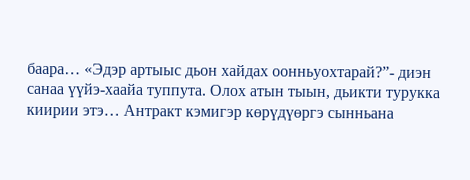баара… «Эдэр артыыс дьон хайдах оонньуохтарай?”- диэн санаа үүйэ-хаайа туппута. Олох атын тыын, дьикти турукка киирии этэ… Антракт кэмигэр көрүдүөргэ сынньана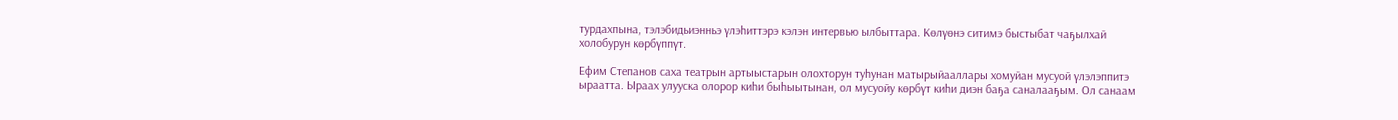турдахпына, тэлэбидьиэнньэ үлэһиттэрэ кэлэн интервью ылбыттара. Көлүөнэ ситимэ быстыбат чаҕылхай холобурун көрбүппүт.

Ефим Степанов саха театрын артыыстарын олохторун туһунан матырыйааллары хомуйан мусуой үлэлэппитэ ыраатта. Ыраах улууска олорор киһи быһыытынан, ол мусуойу көрбүт киһи диэн баҕа саналааҕым. Ол санаам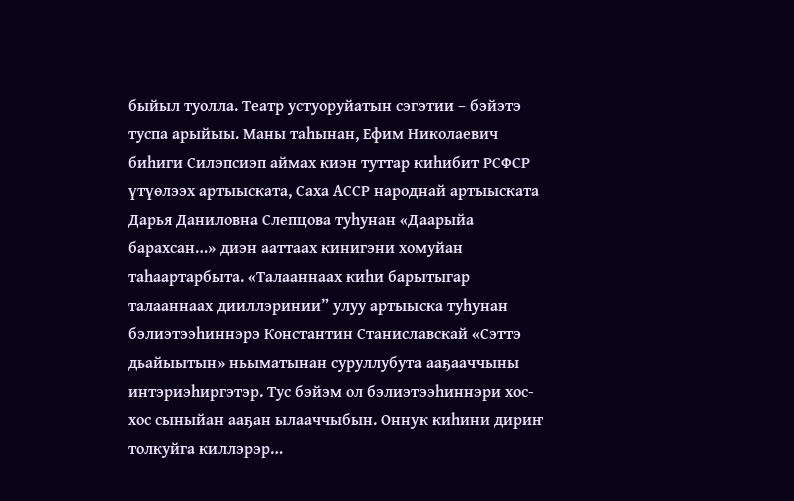быйыл туолла. Театр устуоруйатын сэгэтии – бэйэтэ туспа арыйыы. Маны таһынан, Ефим Николаевич биһиги Силэпсиэп аймах киэн туттар киһибит РСФСР үтүөлээх артыыската, Саха АССР народнай артыыската Дарья Даниловна Слепцова туһунан «Даарыйа барахсан…» диэн ааттаах кинигэни хомуйан таһаартарбыта. «Талааннаах киһи барытыгар талааннаах дииллэринии” улуу артыыска туһунан бэлиэтээһиннэрэ Константин Станиславскай «Сэттэ дьайыытын» ньыматынан суруллубута ааҕааччыны интэриэһиргэтэр. Тус бэйэм ол бэлиэтээһиннэри хос-хос сыныйан ааҕан ылааччыбын. Оннук киһини дириҥ толкуйга киллэрэр…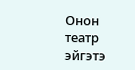Онон театр эйгэтэ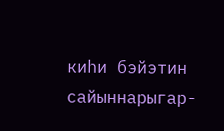киһи бэйэтин сайыннарыгар-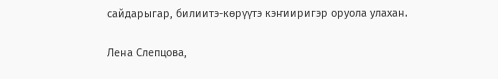сайдарыгар, билиитэ-көрүүтэ кэҥииригэр оруола улахан.

Лена Слепцова,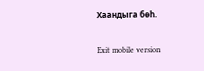Хаандыга бөһ.

Exit mobile version